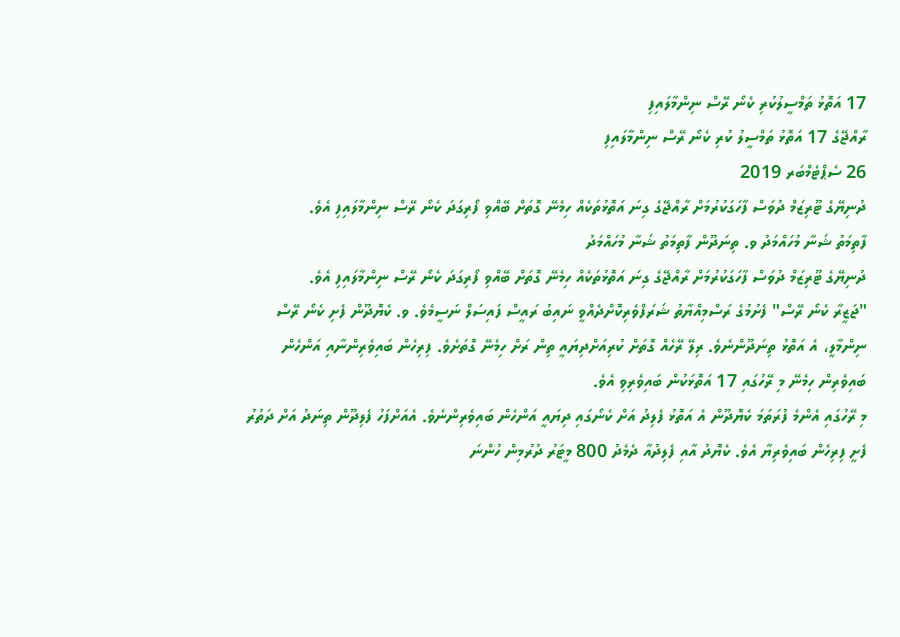17 އަތޮޅު ތަމްސީލުކުރި ކެނޯ ރޭސް ނިންމާލައިފި
ރާއްޖޭގެ 17 އަތޮޅު ތަމްސީލު ކުރި ކެނޯ ރޭސް ނިންމާލައިފި
26 ސެޕްޓެމްބަރ 2019
ދުނިޔޭގެ ޓޫރިޒަމް ދުވަސް ފާހަގަކުރުމަށް ރާއްޖޭގެ ގިނަ އަތޮޅުތަކެއް ހިމެނޭ ގޮތަށް ބޭއްވި ފޯރިގަދަ ކެނޯ ރޭސް ނިންމާލައިފި އެވެ.
ފާތިމަތު ޝަނާ މުހައްމަދު ވ. ތިނަދޫން ފާތިމަތު ޝަނާ މުހައްމަދު
ދުނިޔޭގެ ޓޫރިޒަމް ދުވަސް ފާހަގަކުރުމަށް ރާއްޖޭގެ ގިނަ އަތޮޅުތަކެއް ހިމެނޭ ގޮތަށް ބޭއްވި ފޯރިގަދަ ކެނޯ ރޭސް ނިންމާލައިފި އެވެ.
"ޖަޒީރާ ކެނޯ ރޭސް" ފެށުމުގެ ރަސްމިއްޔާތު ޝަރަފްވެރިކޮށްދެއްވީ ނައިބު ރައީސް ފައިސަލް ނަސީމެވެ. ވ. ކެޔޮދޫން ފެށި ކެނޯ ރޭސް ނިންމާލީ، އެ އަތޮޅު ތިނަދޫންނެވެ. ރިލޭ ރޭހެއް ގޮތަށް ކުރިއަށްދިޔައީ ތިން ރަށް ހިމެނޭ ގޮތަށެވެ. ފިރިހެން ބައިވެރިންނާއި އަންހެން ބައިވެރިން ހިމެނޭ މި ރޭހުގައި 17 އަތޮޅަކުން ބައިވެރިވި އެވެ.
މި ރޭހުގައި އެންމެ ފުރަތަމަ ކެޔޮދޫން އެ އަތޮޅު ފެލިދު އަށް ކެނޯގައި ދިޔައީ އަންހެން ބައިވެރިންނެވެ. އެއަށްފަހު ފެލިދޫން ތިނަދު އަށް ދަތުރު ފެށީ ފިރިހެން ބައިވެރިޔާ އެވެ. ކެޔޮދު އާއި ފެލިދުއާ ދެމެދު 800 މީޓަރު ދުރުމިން ހުންނަ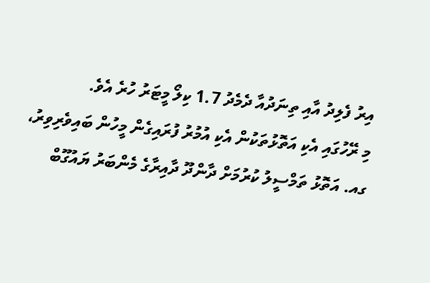އިރު ފެލިދު އާއި ތިނަދުއާ ދެމެދު 1.7 ކިލޯ މީޓަރު ހުރެ އެވެ.
މި ރޭހުގައި އެކި އަތޮޅުތަކުން އެކި އުމުރު ފުރައިގެން މީހުން ބައިވެރިވިރު، ގއ. އަތޮޅު ތަމްސީލު ކުރުމަށް ދާންދޫ ދާއިރާގެ މެންބަރު ޔައުގޫބް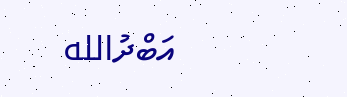އަބްދުالله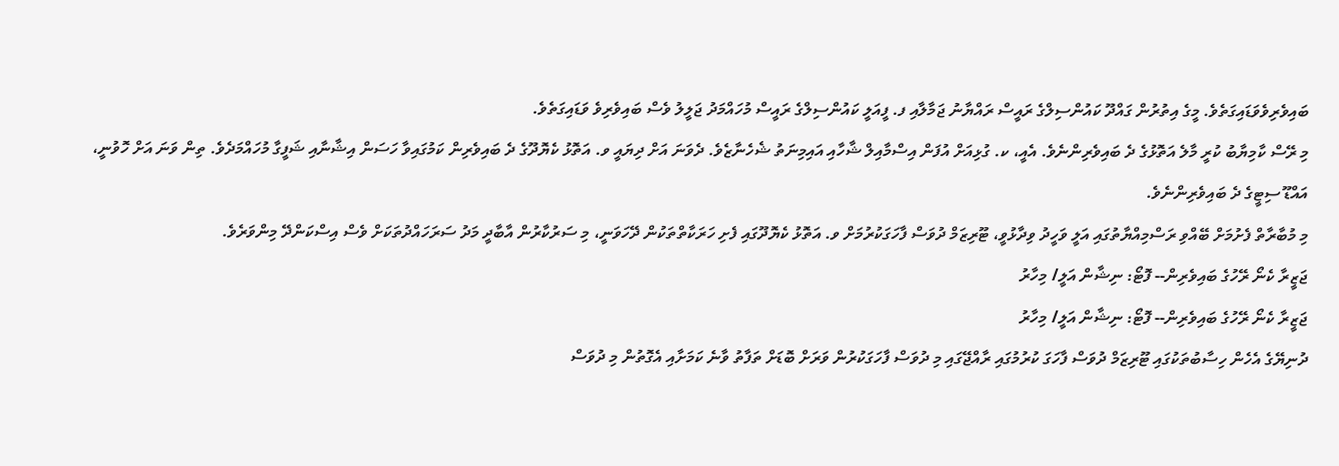ބައިވެރިވެވަޑައިގަތެވެ. މީގެ އިތުރުން ގައްދޫ ކައުންސިލްގެ ރައީސް ރައްޔާނު ޖަމާލާއި ފ. ފީއަލީ ކައުންސިލްގެ ރައީސް މުހައްމަދު ޖަލީލު ވެސް ބައިވެރިވެ ވަޑައިގަތެވެ.
މި ރޭސް ކާމިޔާބު ކުރީ މާލެ އަތޮޅުގެ ދެ ބައިވެރިންނެވެ. އެއީ، ކ. ގުޅިއަށް އުފަން އިސްމާއިލް ޝާހާއި އައިމިނަތު ޝެހެނާޒެވެ. ދެވަނަ އަށް ދިޔައީ ވ. އަތޮޅު ކެޔޮދޫގެ ދެ ބައިވެރިން ކަމުގައިވާ ހަސަން އިޝާނާއި ޝަފީގާ މުހައްމަދެވެ. ތިން ވަނަ އަށް ހޮވުނީ، އައްޑޫ ސިޓީގެ ދެ ބައިވެރިންނެވެ.
މި މުބާރާތް ފެށުމަށް ބޭއްވި ރަސްމިއްޔާތުގައި އަލީ ވަހީދު ވިދާޅުވީ، ޓޫރިޒަމް ދުވަސް ފާހަގަކުރުމަށް ވ. އަތޮޅު ކެޔޮދޫގައި ފެށި ހަރަކާތްތަކުން ދޭހަވަނީ، މި ސަރުކާރުން އާބާދީ މަދު ސަރަހައްދުތަކަށް ވެސް އިސްކަންދޭ މިންވަރެވެ.
ޖަޒީރާ ކެނޯ ރޭހުގެ ބައިވެރިން-- ފޮޓޯ: ނިޝާން އަލީ/ މިހާރު
ޖަޒީރާ ކެނޯ ރޭހުގެ ބައިވެރިން-- ފޮޓޯ: ނިޝާން އަލީ/ މިހާރު
ދުނިޔޭގެ އެހެން ހިސާބުތަކުގައި ޓޫރިޒަމް ދުވަސް ފާހަގަ ކުރުމުގައި ރާއްޖޭގައި މި ދުވަސް ފާހަގަކުރުން ވަރަށް ބޮޑަށް ތަފާތު ވާނެ ކަމަށާއި އެގޮތުން މި ދުވަސް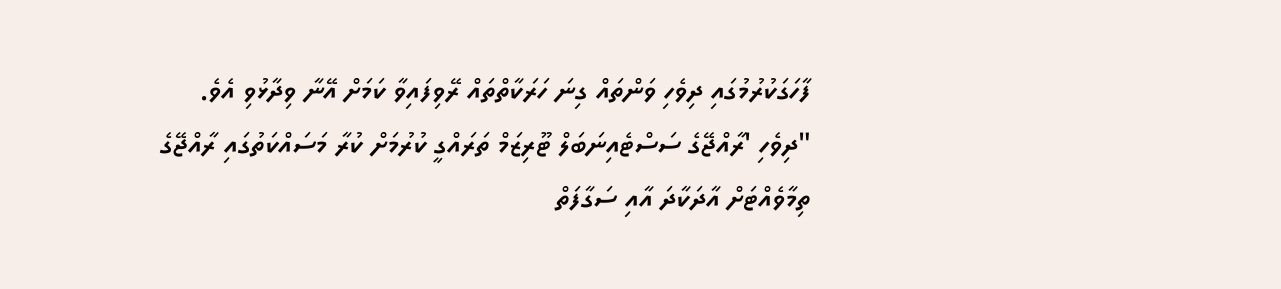ފާހަގަކުރުމުގައި ދިވެހި ވަންތައް ގިނަ ހަރަކާތްތައް ރޭވިފައިވާ ކަމަށް އޭނާ ވިދާޅުވި އެވެ.
"ދިވެހި 'ރާއްޖޭގެ ސަސްޓެއިނަބަލް ޓޫރިޒަމް ތަރައްގީ ކުރުމަށް ކުރާ މަސައްކަތުގައި ރާއްޖޭގެ ތިމާވެއްޓަށް އާދަކާދަ އާއި ސަގާފަތް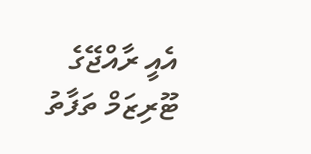އެއީ ރާއްޖޭގެ ޓޫރިޒަމް ތަފާތު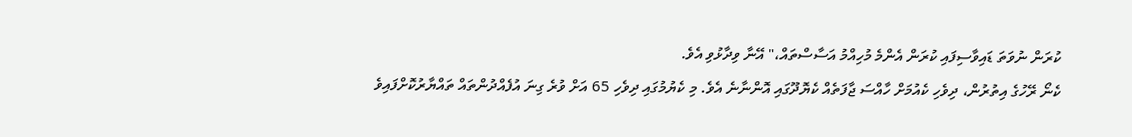ކުރަން ނުވަތަ ޑައިވާސިފައި ކުރަން އެންމެ މުހިއްމު އަސާސްތައް،" އޭނާ ވިދާޅުވި އެވެ.
ކެނޯ ރޭހުގެ އިތުރުން، ދިވެހި ކެއުމަށް ހާއްސަ ޖާފަތެއް ކެޔޮދޫގައި އޮންނާނެ އެވެ. މި ކެޔުމުގައި ދިވެހި 65 އަށް ވުރެ ގިނަ އުފެއްދުންތައް ތައްޔާރުކޮށްފައިވެ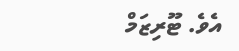އެވެ. ޓޫރިޒަމް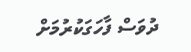ދުވަސް ފާހަގަކުރުމަށް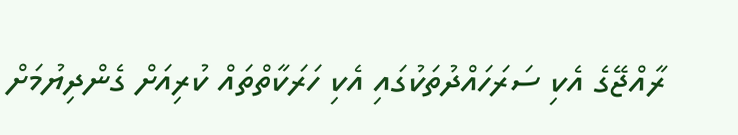ރާއްޖޭގެ އެކި ސަރަހައްދުތަކުގައި އެކި ހަރަކާތްތައް ކުރިއަށް ގެންދިޔުމަށް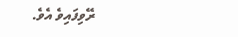ރޭވިފައިވެ އެވެ.